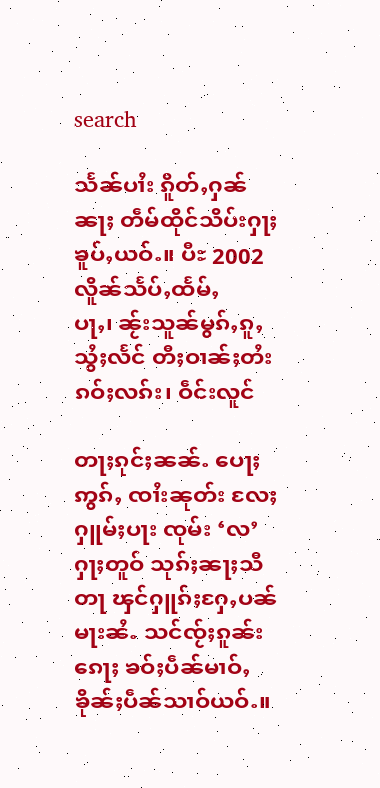search

သႅၼ်ပၢႆး ၵိူတ်ႇႁၼ်ၼႃႈ တဵမ်ထိုင်သိပ်းႁႃႈၶူပ်ႇယဝ်ႉ။ ပီႊ 2002 လိူၼ်သႅပ်ႇထႅမ်ႇပႃႇ၊ ၼႂ်းသူၼ်မွၵ်ႇၵူႇသွႆႈလႅင် တီႈဝၢၼ်ႈတႆးၵဝ်ႈလၵ်း၊ ဝဵင်းလူင်

တႃႈၵုင်ႈၼၼ်ႉ ပေႃႈဢွၵ်ႇ ၸၢႆးၼုတ်း လႄႈ ႁူမ်ႈပႃး ၸုမ်း ‘လ’ ႁႃႈတူဝ် သုၵ်ႈၼႃႈသီတႃ ၾင်ႁူၵ်ႈႁႄႇပၼ်မႃးၼႆႉ သင်ၸႂ်ႈၵူၼ်းၵေႃႈ ၶဝ်ႈပဵၼ်မၢဝ်ႇ ၶိုၼ်ႈပဵၼ်သၢဝ်ယဝ်ႉ။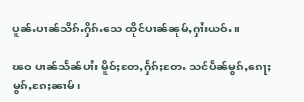ပူၼ်ႉပၢၼ်သိၵ်ႉႁိၵ်ႉသေ ထိုင်ပၢၼ်ၼုမ်ႇႁၢႆးယဝ်ႉ။

ၽဝ ပၢၼ်သႅၼ်ပၢႆး မိူဝ်ႈတႄႇႁႅၵ်ႈတႄႉ သင်ပဵၼ်မွၵ်ႇၵေႃႈ မွၵ်ႇၵႄႈၼၢမ်၊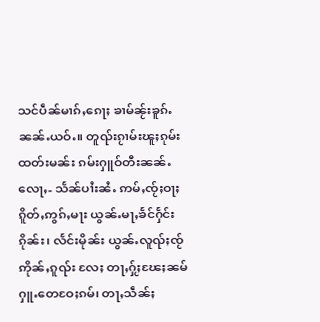သင်ပဵၼ်မၢၵ်ႇၵေႃႈ ၶၢမ်ၼႂ်းၶူၵ်ႉၼၼ်ႉယဝ်ႉ။ တူၺ်းၵႂၢမ်းၽူႈၵုမ်းထတ်းမၼ်း ၵမ်းႁူဝ်တီးၼၼ်ႉလေႃႇ- သႅၼ်ပၢႆးၼႆႉ ဢမ်ႇၸႂ်ႈဝႃႈ ၵိူတ်ႇဢွၵ်ႇမႃး ယွၼ်ႉမႃႇၶႅင်ႁႅင်း ၵိုၼ်း၊ လႅင်းမိုၼ်း ယွၼ်ႉလူၺ်ႈၸႂ်ဢိုၼ်ႇၵူၺ်း လႄႈ တႃႇႁႂ်ႈၽႄႈၼမ် ႁူႉတေဝႄႈၵမ်၊ တႃႇသဵၼ်ႈ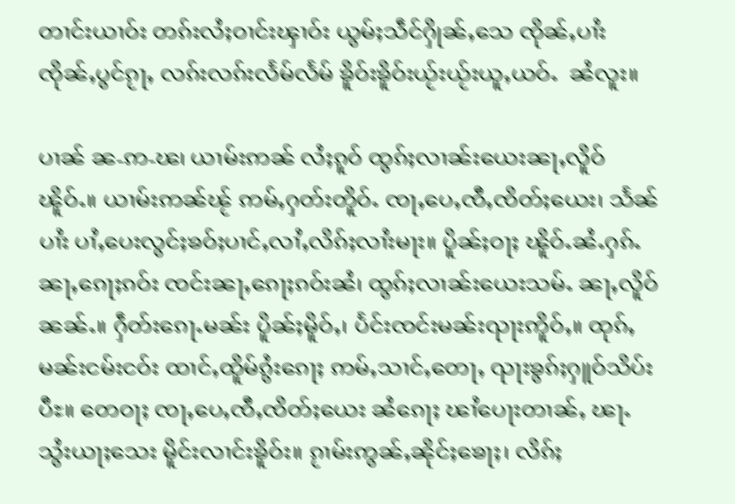တၢင်းယၢဝ်း တၵ်းလႆႈဝၢင်းၾၢဝ်း ယွမ်ႈသဵင်ႁိုၼ်ႇသေ ၸိုၼ်ႇပၢႆးၸိုၼ်ႇပွင်ၵႂႃႇ လၵ်းလၵ်းလႅမ်လႅမ် ၶိူဝ်းၶိူဝ်းယႂ်းယႂ်းယူႇယဝ်ႉ  ၼႆလူး။

ပၢၼ် ၼ-ဢ-ၽ၊ ယၢမ်းဢၼ် လႆႈၵူဝ် ထွၵ်ႈလၢၼ်းယေးၼႃႇလိူဝ်ၽိူဝ်ႉ။ ယၢမ်းဢၼ်ၽႂ် ဢမ်ႇႁတ်းတိူဝ်ႉ ၸႃႇပေႇၸီႇၸိတ်ႈယေး၊ သႅၼ်ပၢႆး ပၢႆႇပေးလွင်ႈၶဝ်ႈပၢင်ႇလၢႆႇလိၵ်ႈလၢႆးမႃး။ ပိူၼ်ႈဝႃႈ ၽိူဝ်ႉၼႆႉႁၵ်ႉၼႃႇၵေႃႈၵဝ်း ၸင်းၼႃႇၵေႃႈၵဝ်းၼႆ၊ ထွၵ်ႈလၢၼ်းယေးသမ်ႉ ၼႃႇလိူဝ်ၼၼ်ႉ။ ႁဵတ်းၵေႃႉမၼ်း ပိူၼ်ႈမိူဝ်ႇ၊ ပႅင်းၸင်းမၼ်းၺႃးဢိူဝ်ႇ။ ထုၵ်ႇမၼ်းငမ်းငဝ်း ထၢင်ႇထိူမ်ၵွႆးၵေႃႈ ဢမ်ႇသၢင်ႇတေႃႇ ၺႃးၶွၵ်ႈႁူဝ်သိပ်းပီႊ။ တေဝႃႈ ၸႃႇပေႇၸီႇၸိတ်ႈယေး ၼႆၵေႃႈ ၽၢႆပေႃးတၢၼ်ႇ ၽႃႉသွႆးယႃႈသေး မိူင်းလၢင်းၶိူဝ်း။ ၵႂၢမ်းဢွၼ်ႇၼိုင်ႈၶေႃႈ၊ လိၵ်ႈ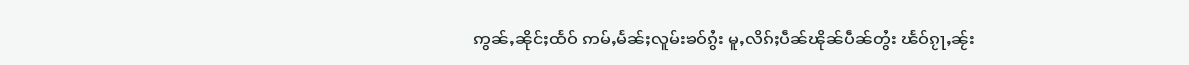ဢွၼ်ႇၼိုင်ႈထႅဝ် ဢမ်ႇမႅၼ်ႈလူမ်းၶဝ်ၵွႆး မူႇလိၵ်ႈပဵၼ်ၽိုၼ်ပဵၼ်တွႆး ၽႅဝ်ၵႂႃႇၼႂ်း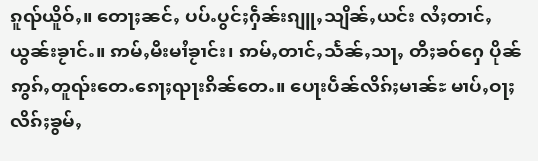ၵူၺ်ယိူဝ်ႇ။ တေႃႈၼင်ႇ ပပ်ႉပွင်ႈႁဵၼ်းၵျူႇသျိၼ်ႇယင်း လႆႈတၢင်ႇယွၼ်းၶႂၢင်ႉ။ ဢမ်ႇမီးမၢႆၶႂၢင်း၊ ဢမ်ႇတၢင်ႇသႅၼ်ႇသႃႇ တီႈၶဝ်ႁေ ပိုၼ်ဢွၵ်ႇတူၺ်းတေႉၵေႃႈၺႃးၵိၼ်တေႉ။ ပေႃးပဵၼ်လိၵ်ႈမၢၼ်ႊ မၢပ်ႇဝႃႈ လိၵ်ႈၶွမ်ႇ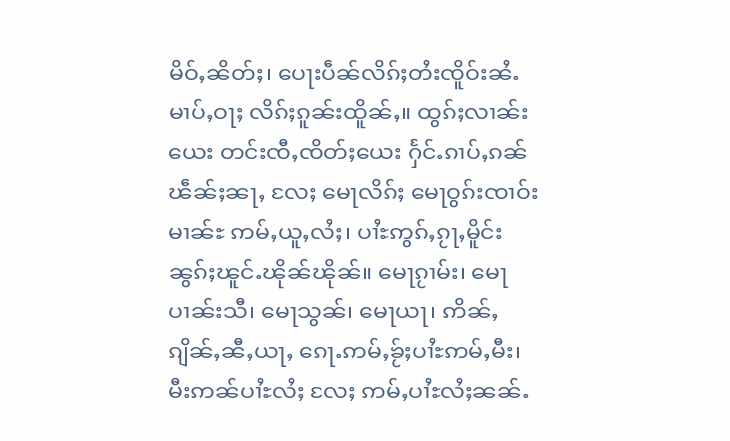မိဝ်ႇၼိတ်ႈ၊ ပေႃးပဵၼ်လိၵ်ႈတႆးၸိူဝ်းၼႆႉ မၢပ်ႇဝႃႈ လိၵ်ႈၵူၼ်းထိူၼ်ႇ။ ထွၵ်ႈလၢၼ်းယေး တင်းၸီႇၸိတ်ႈယေး ႁႅင်ႉၵၢပ်ႇၵၼ်ၽဵၼ်ႈၼႃႇ လႄႈ မေႃလိၵ်ႈ မေႃဝွၵ်းၸၢဝ်းမၢၼ်ႊ ဢမ်ႇယူႇလႆႈ၊ ပၢႆႊဢွၵ်ႇၵႂႃႇမိူင်းၼွၵ်ႈၽူင်ႉၽိုၼ်ၽိုၼ်။ မေႃၵႂၢမ်း၊ မေႃပၢၼ်းသီ၊ မေႃသွၼ်၊ မေႃယႃ၊ ဢိၼ်ႇၵျိၼ်ႇၼီႇယႃႇ ၵေႃႉဢမ်ႇၶႂ်ႈပၢႆႊဢမ်ႇမီး၊ မီးဢၼ်ပၢႆႊလႆႈ လႄႈ ဢမ်ႇပၢႆႊလႆႈၼၼ်ႉ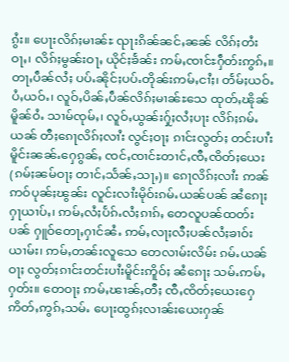ၵွႆး။ ပေႃးလိၵ်ႈမၢၼ်ႊ ၺႃးၵိၼ်ၼင်ႇၼၼ် လိၵ်ႈတႆးဝႃႇ၊ လိၵ်ႈမွၼ်းဝႃႇ ယိုင်ႈၶႅၼ်း ဢမ်ႇၸၢင်ႊႁဵတ်းဢွၵ်ႇ။ တႃႇပဵၼ်လႆႈ ပပ်ႉၼိုင်ႈပပ်ႉတိုၼ်းဢမ်ႇငၢႆႈ၊ တႅမ်ႈယဝ်ႉ ပႆႇယဝ်ႉ၊ လူဝ်ႇပိၼ်ႇပဵၼ်လိၵ်ႈမၢၼ်ႊသေ ထုတ်ႇၽိုၼ်မိူၼ်ဝႆႉ သၢမ်ၸုမ်ႇ၊ လူဝ်ႇယွၼ်းႁႂ်ႈလႆႈပႃး လိၵ်ႈၵမ်ႉယၼ် တီႈၵေႃလိၵ်ႈလၢႆး လွင်ႈဝႃႈ ၵၢင်းလွတ်ႈ တင်းပၢႆးမိူင်းၼၼ်ႉႁေၵွၼ်ႇ ၸင်ႇၸၢင်ႊတၢင်ႇၸီႇၸိတ်ႈယေး (ၵမ်ႈၼမ်ဝႃႈ တၢင်ႇသႅၼ်ႇသႃႇ)။ ၵေႃလိၵ်ႈလၢႆး ဢၼ်ဢဝ်ပုၼ်ႈၽွၼ်း လူင်းလၢႆးမိုဝ်းၵမ်ႉယၼ်ပၼ် ၼႆၵေႃႈ ႁႃယၢပ်ႇ၊ ဢမ်ႇလႆႈပႅၵ်ႉလႆႈၵၢၵ်ႇ တေလူပၼ်ထတ်းပၼ် ႁူဝ်တေႃႇႁၢင်ၼႆႉ ဢမ်ႇလႃႈလီႈပၼ်လႆႈၶၢဝ်းယၢမ်း၊ ဢမ်ႇတၼ်းလူသေ တေလၢမ်းလိမ်း ၵမ်ႉယၼ်ဝႃႈ လွတ်ႈၵၢင်းတင်းပၢႆးမိူင်းဢိူဝ်ႈ ၼႆၵေႃႈ သမ်ႉဢမ်ႇႁတ်း။ တေဝႃႈ ဢမ်ႇၽၢၼ်ႇတီႈ ၸီႇၸိတ်ႈယေးႁေ ဢိတ်ႇဢွၵ်ႇသမ်ႉ ပေႃးထွၵ်ႈလၢၼ်းယေးႁၼ်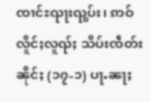ၸၢင်ႊၺႃးၺွပ်း၊ ဢဝ်လိူင်ႈလူၺ်ႈ သိပ်းၸဵတ်း ၼိုင်ႈ (၁၇-၁) ပႃႉၼႃႈ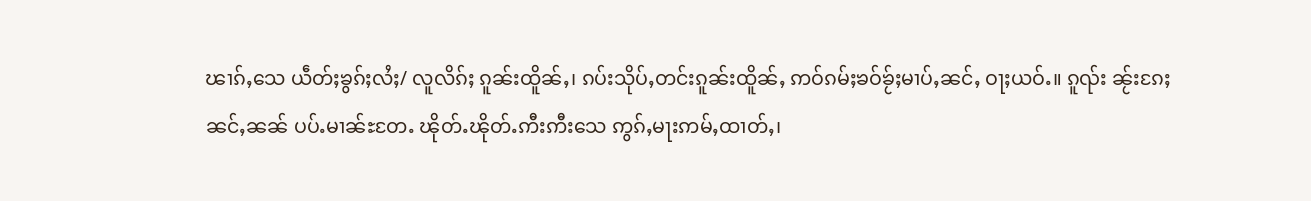ၽၢၵ်ႇသေ ယဵတ်ႈၶွၵ်ႈလႆႈ/ လူလိၵ်ႈ ၵူၼ်းထိူၼ်ႇ၊ ၵပ်းသိုပ်ႇတင်းၵူၼ်းထိူၼ်ႇ ဢဝ်ၵမ်ႈၶဝ်ၶႂ်ႈမၢပ်ႇၼင်ႇ ဝႃႈယဝ်ႉ။ ၵူၺ်း ၼႂ်းၵႄႈ ၼင်ႇၼၼ် ပပ်ႉမၢၼ်ႊတႄႉ ၽိုတ်ႉၽိုတ်ႉဢီးဢီးသေ ဢွၵ်ႇမႃးဢမ်ႇထၢတ်ႇ၊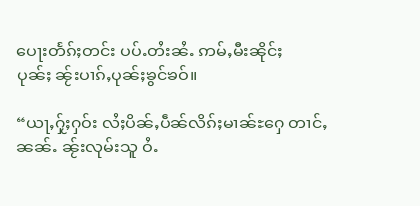ပေႃးတႅၵ်ႈတင်း ပပ်ႉတႆးၼႆႉ ဢမ်ႇမီးၼိုင်ႈပုၼ်ႈ ၼႂ်းပၢၵ်ႇပုၼ်ႈၶွင်ၶဝ်။

“ယႃႇႁႂ်ႈႁဝ်း လႆႈပိၼ်ႇပဵၼ်လိၵ်ႈမၢၼ်ႊႁေ တၢင်ႇၼၼ်ႉ ၼႂ်းလုမ်းသူ ဝႆႉ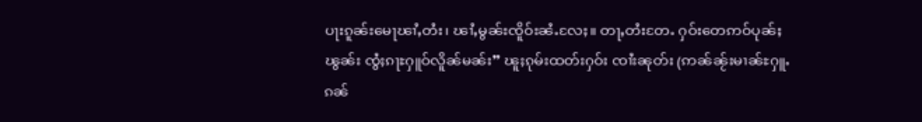ပႃးၵူၼ်းမေႃၽၢႆႇတႆး၊ ၽၢႆႇမွၼ်းၸိူဝ်းၼႆႉလႄႈ။ တႃႇတႆးတႄႉ ႁဝ်းတေဢဝ်ပုၼ်ႈၽွၼ်း ၸွႆႈၵႃႊႁူဝ်လိူၼ်မၼ်း” ၽူႈၵုမ်းထတ်းႁဝ်း ၸၢႆးၼုတ်း (ဢၼ်ၼႂ်းမၢၼ်ႊႁူႉၵၼ်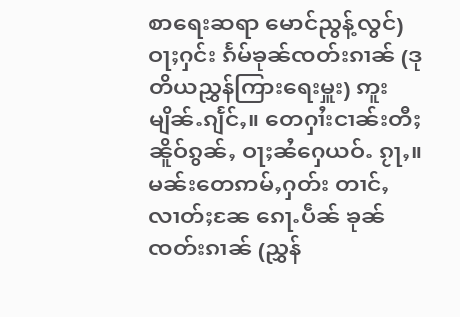စာရေးဆရာ မောင်ညွန့်လွင်) ဝႃႈႁင်း ၵႅမ်ၶုၼ်ၸတ်းၵၢၼ် (ဒုတိယညွှန်ကြားရေးမှူး) ဢူးမျိၼ်ႉၵျႅင်ႇ။ တေႁၢႆးငၢၼ်းတီႈၼိူဝ်ၵွၼ်ႇ ဝႃႈၼႆႁေယဝ်ႉ ၵႂႃႇ။ မၼ်းတေဢမ်ႇႁတ်း တၢင်ႇလၢတ်ႈၼႄ ၵေႃႉပဵၼ် ၶုၼ်ၸတ်းၵၢၼ် (ညွှန်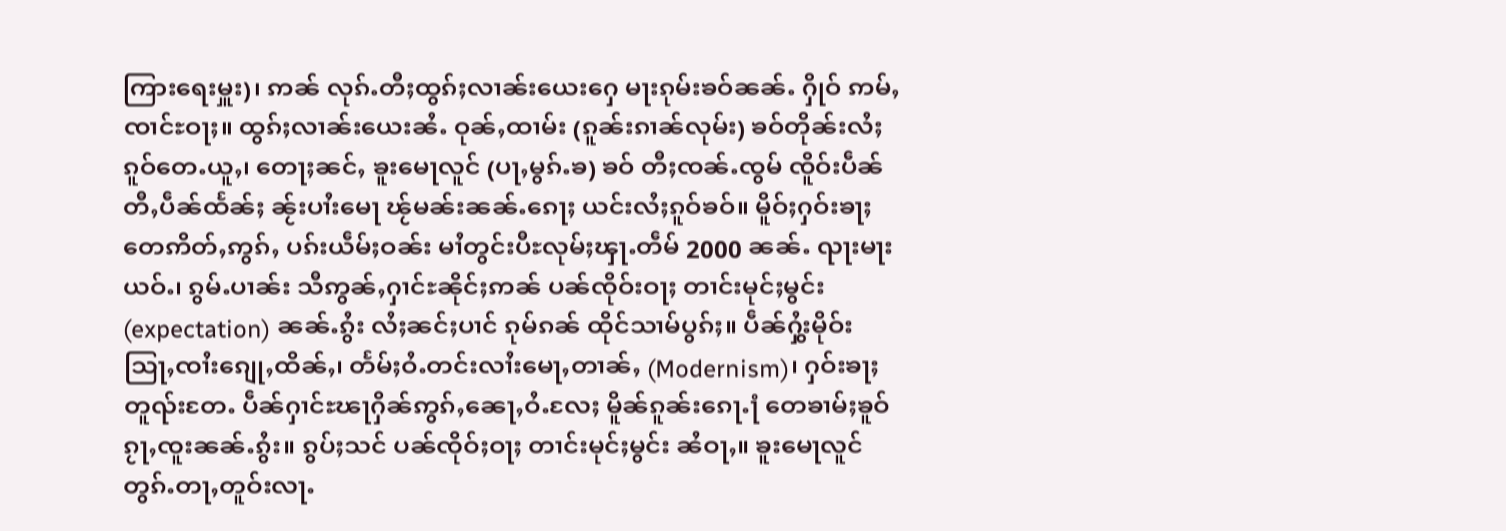ကြားရေးမှူး)၊ ဢၼ် လုၵ်ႉတီႈထွၵ်ႈလၢၼ်းယေးႁေ မႃးၵုမ်းၶဝ်ၼၼ်ႉ ႁိုဝ် ဢမ်ႇၸၢင်ႊဝႃႈ။ ထွၵ်ႈလၢၼ်းယေးၼႆႉ ဝုၼ်ႇထၢမ်း (ၵူၼ်းၵၢၼ်လုမ်း) ၶဝ်တိုၼ်းလႆႈၵူဝ်တေႉယူႇ၊ တေႃႈၼင်ႇ ၶူးမေႃလူင် (ပႃႇမွၵ်ႉၶ) ၶဝ် တီႈၸၼ်ႉၸွမ် ၸိူဝ်းပဵၼ်တီႇပဵၼ်ထႅၼ်ႈ ၼႂ်းပၢႆးမေႃ ၽႂ်မၼ်းၼၼ်ႉၵေႃႈ ယင်းလႆႈၵူဝ်ၶဝ်။ မိူဝ်ႈႁဝ်းၶႃႈ တေဢိတ်ႇဢွၵ်ႇ ပၵ်းယဵမ်ႈဝၼ်း မၢႆတွင်းပီႊလုမ်ႈၾႃႉတဵမ် 2000 ၼၼ်ႉ ၺႃးမႃးယဝ်ႉ၊ ၵွမ်ႉပၢၼ်း သီဢွၼ်ႇႁၢင်ႊၼိုင်ႈဢၼ် ပၼ်ၸိုဝ်းဝႃႈ တၢင်းမုင်ႈမွင်း (expectation) ၼၼ်ႉၵွႆး လႆႈၼင်ႈပၢင် ၵုမ်ၵၼ် ထိုင်သၢမ်ပွၵ်ႈ။ ပဵၼ်ႁွႆးမိုဝ်း သြႃႇၸၢႆးၵျေုႇထိၼ်ႇ၊ တႅမ်ႈဝႆႉတင်းလၢႆးမေႃႇတၢၼ်ႇ (Modernism)၊ ႁဝ်းၶႃႈ တူၺ်းတႄႉ ပဵၼ်ႁၢင်ႊၽႃႁိၼ်ဢွၵ်ႇၼေႃႇဝႆႉလႄႈ မိူၼ်ၵူၼ်းၵေႃႉ႞ တေၶၢမ်ႈၶူဝ်ၵႂႃႇၸူးၼၼ်ႉၵွႆး။ ၵွပ်ႈသင် ပၼ်ၸိုဝ်ႈဝႃႈ တၢင်းမုင်ႈမွင်း ၼႆဝႃႇ။ ၶူးမေႃလူင် တွၵ်ႉတႃႇတူဝ်းလႃႉ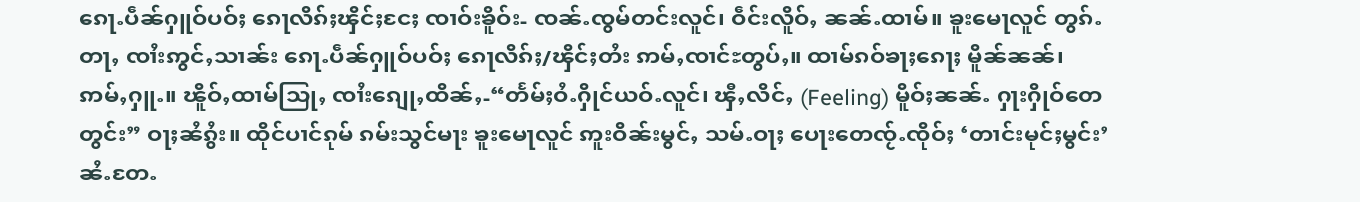ၵေႃႉပဵၼ်ႁူဝ်ပဝ်ႈ ၵေႃလိၵ်ႈၾိင်ႈငႄႈ ၸၢဝ်းၶိူဝ်း- ၸၼ်ႉၸွမ်တင်းလူင်၊ ဝဵင်းလိူဝ်ႇ ၼၼ်ႉထၢမ်။ ၶူးမေႃလူင် တွၵ်ႉတႃႇ ၸၢႆးဢွင်ႇသၢၼ်း ၵေႃႉပဵၼ်ႁူဝ်ပဝ်ႈ ၵေႃလိၵ်ႈ/ၾိင်ႈတႆး ဢမ်ႇၸၢင်ႊတွပ်ႇ။ ထၢမ်ၵဝ်ၶႃႈၵေႃႈ မိူၼ်ၼၼ်၊ ဢမ်ႇႁူႉ။ ၽိူဝ်ႇထၢမ်သြုႇ ၸၢႆးၵျေုႇထိၼ်ႇ-“တႅမ်ႈဝႆႉႁိုင်ယဝ်ႉလူင်၊ ၾီႇလိင်ႇ (Feeling) မိူဝ်ႈၼၼ်ႉ ႁႃးႁိုဝ်တေတွင်း” ဝႃႈၼႆၵွႆး။ ထိုင်ပၢင်ၵုမ် ၵမ်းသွင်မႃး ၶူးမေႃလူင် ဢူးဝိၼ်းမွင်ႇ သမ်ႉဝႃႈ ပေႃးတေၸႂ်ႉၸိုဝ်ႈ ‘တၢင်းမုင်ႈမွင်း’ ၼႆႉတႄႉ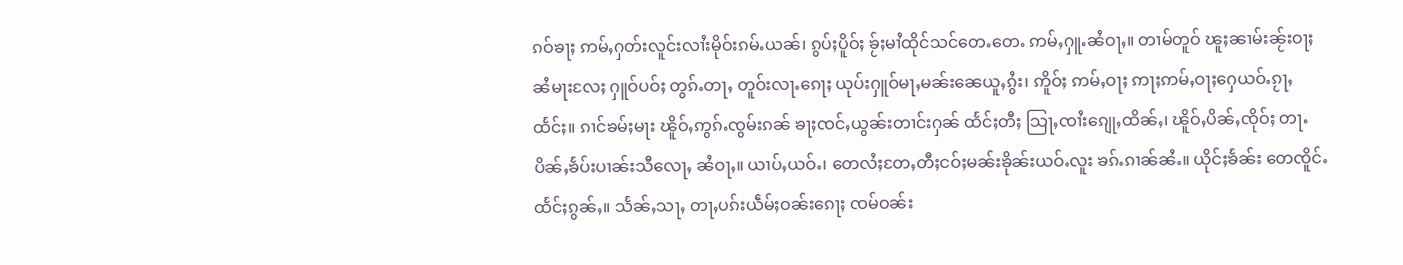ၵဝ်ၶႃႈ ဢမ်ႇႁတ်းလူင်းလၢႆးမိုဝ်းၵမ်ႉယၼ်၊ ၵွပ်ႈပိူဝ်ႈ ၶႂ်ႈမၢႆထိုင်သင်တေႉတေႉ ဢမ်ႇႁူႉၼႆဝႃႇ။ တၢမ်တူဝ် ၽူႈၼၢမ်းၼႂ်းဝႃႈၼႆမႃးလႄႈ ႁူဝ်ပဝ်ႈ တွၵ်ႉတႃႇ တူဝ်းလႃႉၵေႃႈ ယုပ်းႁူဝ်မႃႇမၼ်းၼေယူႇၵွႆး၊ ဢိူဝ်ႈ ဢမ်ႇဝႃႈ ဢႃႈဢမ်ႇဝႃႈႁေယဝ်ႉၵႂႃႇထႅင်ႈ။ ၵၢင်ၶမ်ႈမႃး ၽိူဝ်ႇဢွၵ်ႉၸွမ်းၵၼ် ၶႃႈၸင်ႇယွၼ်းတၢင်းႁၼ် ထႅင်ႈတီႈ သြႃႇၸၢႆးၵျေုႇထိၼ်ႇ၊ ၽိူဝ်ႇပိၼ်ႇၸိုဝ်ႈ တႃႉပိၼ်ႇၶႅပ်းပၢၼ်းသီလေႃႇ ၼႆဝႃႇ။ ယၢပ်ႇယဝ်ႉ၊ တေလႆႈတႄႇတီႈငဝ်ႈမၼ်းၶိုၼ်းယဝ်ႉလူး ၶၵ်ႉၵၢၼ်ၼႆႉ။ ယိုင်ႈၶႅၼ်း တေၸိူင်ႉထႅင်ႈၵွၼ်ႇ။ သႅၼ်ႇသႃႇ တႃႇပၵ်းယဵမ်ႈဝၼ်းၵေႃႈ ၸမ်ဝၼ်း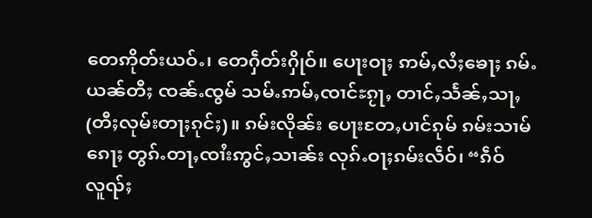တေဢိုတ်းယဝ်ႉ၊ တေႁဵတ်းႁိုဝ်။ ပေႃးဝႃႈ ဢမ်ႇလႆႈၶေႃႈ ၵမ်ႉယၼ်တီႈ ၸၼ်ႉၸွမ် သမ်ႉဢမ်ႇၸၢင်ႊၵႂႃႇ တၢင်ႇသႅၼ်ႇသႃႇ (တီႈလုမ်းတႃႈၵုင်ႈ)။ ၵမ်းလိုၼ်း ပေႃးတႄႇပၢင်ၵုမ် ၵမ်းသၢမ်ၵေႃႈ တွၵ်ႉတႃႇၸၢႆးဢွင်ႇသၢၼ်း လုၵ်ႉဝႃႈၵမ်းလဵဝ်၊ “ၵဵဝ်လူၺ်ႈ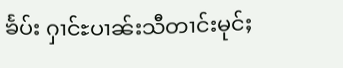ၶႅပ်း ႁၢင်ႊပၢၼ်းသီတၢင်းမုင်ႈ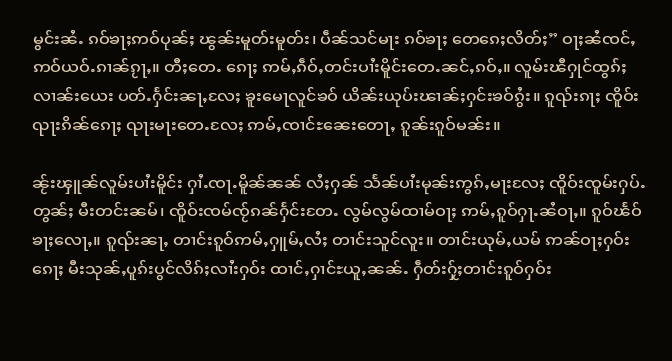မွင်းၼႆႉ ၵဝ်ၶႃႈဢဝ်ပုၼ်ႈ ၽွၼ်းမူတ်းမူတ်း၊ ပဵၼ်သင်မႃး ၵဝ်ၶႃႈ တေၵေႈလိတ်ႈ” ဝႃႈၼႆၸင်ႇ ဢဝ်ယဝ်ႉၵၢၼ်ၵႂႃႇ။ တီႈတေႉ ၵေႃႈ ဢမ်ႇၵဵဝ်ႇတင်းပၢႆးမိူင်းတေႉၼင်ႇၵဝ်ႇ။ လူမ်းၽီႁုင်ထွၵ်ႈလၢၼ်းယေး ပတ်ႉႁႅင်းၼႃႇလႄႈ ၶူးမေႃလူင်ၶဝ် ယိၼ်းယုပ်းၽၢၼ်ႈႁင်းၶဝ်ၵွႆး။ ၵူၺ်းၵႃႈ ၸိူဝ်းၺႃးၵိၼ်ၵေႃႈ ၺႃးမႃးတေႉလႄႈ ဢမ်ႇၸၢင်ႊၼေးတေႃႇ ၵူၼ်းၵူဝ်မၼ်း။

ၼႂ်းၾူၼ်လူမ်းပၢႆးမိူင်း ႁၢႆႉၸႃႉမိူၼ်ၼၼ် လႆႈႁၼ် သႅၼ်ပၢႆးမုၼ်းဢွၵ်ႇမႃးလႄႈ ၸိူဝ်းၸူမ်းႁပ်ႉတွၼ်ႈ မီးတင်းၼမ်၊ ၸိူဝ်းၸမ်ၸႂ်ၵၼ်ႁႅင်းတႄႉ လွမ်လွမ်ထၢမ်ဝႃႈ ဢမ်ႇၵူဝ်ႁႃႉၼႆဝႃႇ။ ၵူဝ်ၽႅဝ်ၶႃႈလေႃႇ။ ၵူၺ်းၼႃႇ တၢင်းၵူဝ်ဢမ်ႇႁူမ်ႇလႆႈ တၢင်းသူင်လူး။ တၢင်းယုမ်ႇယမ် ဢၼ်ဝႃႈႁဝ်းၵေႃႈ မီးသုၼ်ႇပူၵ်းပွင်လိၵ်ႈလၢႆးႁဝ်း ထၢင်ႇႁၢင်ႊယူႇၼၼ်ႉ ႁဵတ်းႁႂ်ႈတၢင်းၵူဝ်ႁဝ်း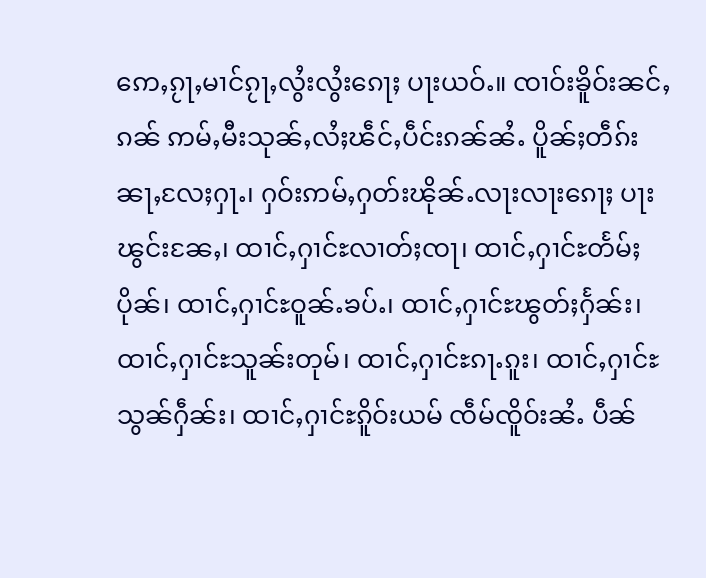ဢေႇၵႂႃႇမၢင်ၵႂႃႇလွႆးလွႆးၵေႃႈ ပႃးယဝ်ႉ။ ၸၢဝ်းၶိူဝ်းၼင်ႇၵၼ် ဢမ်ႇမီးသုၼ်ႇလႆႈၽဵင်ႇပဵင်းၵၼ်ၼႆႉ ပိူၼ်ႈတဵၵ်းၼႃႇလႄႈႁႃႉ၊ ႁဝ်းဢမ်ႇႁတ်းၽိုၼ်ႉလႃးလႃးၵေႃႈ ပႃးၽွင်းၼႄႇ၊ ထၢင်ႇႁၢင်ႊလၢတ်ႈၸႃ၊ ထၢင်ႇႁၢင်ႊတႅမ်ႈပိုၼ်၊ ထၢင်ႇႁၢင်ႊဝူၼ်ႉၶပ်ႉ၊ ထၢင်ႇႁၢင်ႊၽွတ်ႈႁႅၼ်း၊ ထၢင်ႇႁၢင်ႊသူၼ်းတုမ်၊ ထၢင်ႇႁၢင်ႊၵႃႉၵူး၊ ထၢင်ႇႁၢင်ႊသွၼ်ႁဵၼ်း၊ ထၢင်ႇႁၢင်ႊၵိူဝ်းယမ် ၸဵမ်ၸိူဝ်းၼႆႉ ပဵၼ်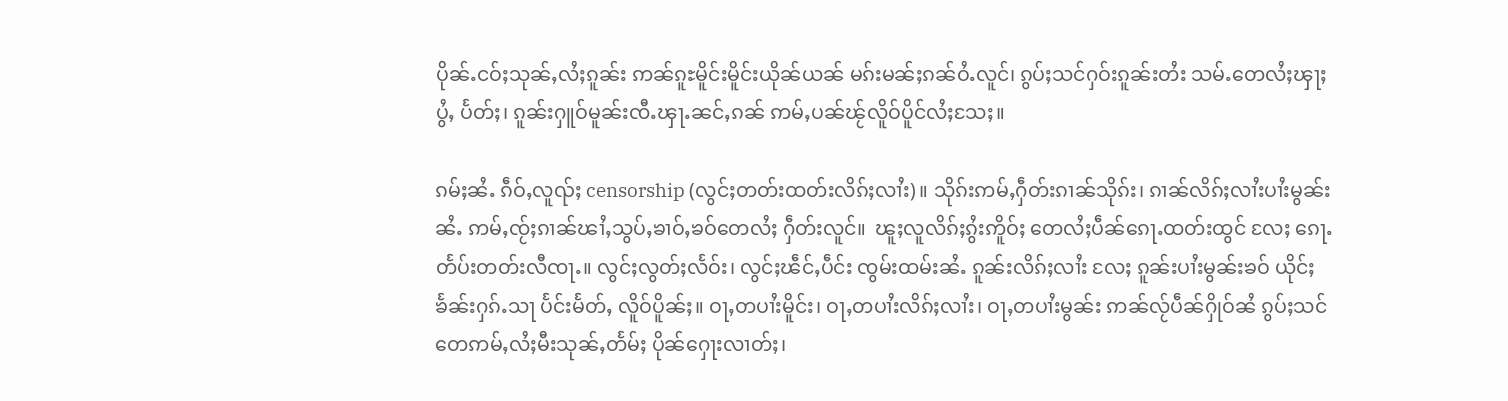ပိုၼ်ႉငဝ်ႈသုၼ်ႇလႆႈၵူၼ်း ဢၼ်ၵူႊမိူင်းမိူင်းယိုၼ်ယၼ် မၵ်းမၼ်ႈၵၼ်ဝႆႉလူင်၊ ၵွပ်ႈသင်ႁဝ်းၵူၼ်းတႆး သမ်ႉတေလႆႈၾႃႈပွႆႇ ပႅတ်ႈ၊ ၵူၼ်းႁူဝ်မူၼ်းၸီႉၾႃႉၼင်ႇၵၼ် ဢမ်ႇပၼ်ၽႂ်လိူဝ်ပိူင်လႆႈသႄႈ။

ၵမ်ႈၼႆႉ ၵဵဝ်ႇလူၺ်ႈ censorship (လွင်ႈတတ်းထတ်းလိၵ်ႈလၢႆး)။ သိုၵ်းဢမ်ႇႁဵတ်းၵၢၼ်သိုၵ်း၊ ၵၢၼ်လိၵ်ႈလၢႆးပၢႆးမွၼ်းၼႆႉ ဢမ်ႇၸႂ်ႈၵၢၼ်ၽၢႆႇသွပ်ႇၶၢဝ်ႇၶဝ်တေလႆႈ ႁဵတ်းလူင်။  ၽူႈလူလိၵ်ႈၵွႆးဢိူဝ်ႈ တေလႆႈပဵၼ်ၵေႃႉထတ်းထွင် လႄႈ ၵေႃႉတႅပ်းတတ်းလီၸႃႉ။ လွင်ႈလွတ်ႈလႅဝ်း၊ လွင်ႈၽဵင်ႇပဵင်း ၸွမ်းထမ်းၼႆႉ ၵူၼ်းလိၵ်ႈလၢႆး လႄႈ ၵူၼ်းပၢႆးမွၼ်းၶဝ် ယိုင်ႈၶႅၼ်းႁၵ်ႉသႃ ပႅင်းမႅတ်ႇ လိူဝ်ပိူၼ်ႈ။ ဝႃႇတပၢႆးမိူင်း၊ ဝႃႇတပၢႆးလိၵ်ႈလၢႆး၊ ဝႃႇတပၢႆးမွၼ်း ဢၼ်လႂ်ပဵၼ်ႁိုဝ်ၼႆ ၵွပ်ႈသင်တေဢမ်ႇလႆႈမီးသုၼ်ႇတႅမ်ႈ ပိုၼ်ႁေႃးလၢတ်ႈ၊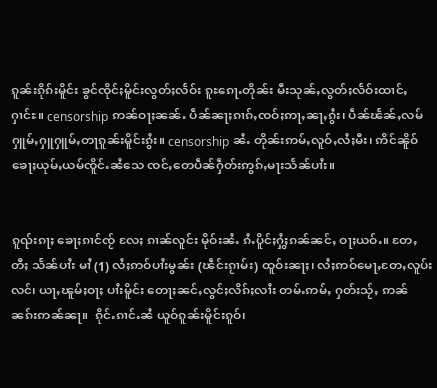ၵူၼ်းၵိုၵ်းမိူင်း ၶွင်ၸိုင်ႈမိူင်းလွတ်ႈလႅဝ်း ၵူႊၵေႃႉတိုၼ်း မီးသုၼ်ႇလွတ်ႈလႅဝ်းထၢင်ႇႁၢင်ႊ။ censorship ဢၼ်ဝႃႈၼၼ်ႉ ပဵၼ်ၼႃႈၵၢၵ်ႇၸဝ်ႈဢႃႇၼႃႇၵွႆး၊ ပဵၼ်ၽႅၼ်ႇလမ်ႁူမ်ႇႁူႁူမ်ႇတႃၵူၼ်းမိူင်းၵွႆး။ censorship ၼႆႉ တိုၼ်းဢမ်ႇလူဝ်ႇလႆႈမီး၊ ဢိင်ၼိူဝ် ၶေႃႈယုမ်ႇယမ်ၸိူင်ႉၼႆသေ ၸင်ႇတေပဵၼ်ႁဵတ်းဢွၵ်ႇမႃးသႅၼ်ပၢႆး။


ၵူၺ်းၵႃႈ ၶေႃႈၵၢင်ၸႂ် လႄႈ ၵၢၼ်လူင်း မိုဝ်းၼႆႉ ၵႆႉပိူင်ႈႁွႆႈၵၼ်ၼင်ႇ ဝႃႈယဝ်ႉ။ တႄႇတီႈ သႅၼ်ပၢႆး မၢႆ (1) လႆႈဢဝ်ပၢႆးမွၼ်း (ၽဵင်းၵႂၢမ်း) ထူဝ်းၼႃႈ၊ လႆႈဢဝ်မေႃႇတႄႇလူပ်းလင်၊ ယႃႇၽူမ်ႈဝႃႈ ပၢႆးမိူင်း တေႃႈၼင်ႇလွင်ႈလိၵ်ႈလၢႆး တမ်ႉဢမ်ႇ ႁတ်းသႂ်ႇ ဢၼ်ၼၵ်းဢၼ်ၼႃ။  ၵိုင်ႉၵၢင်ႉၼႆ ယူဝ်ၵူၼ်းမိူင်းၵူဝ်၊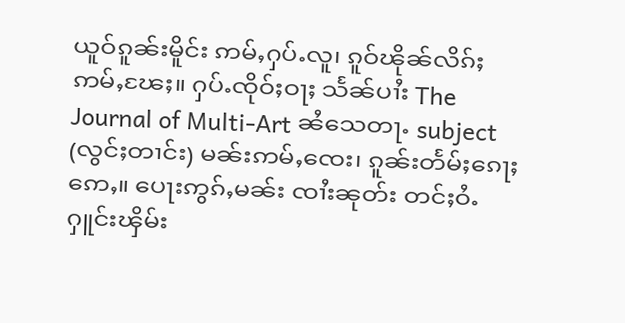ယူဝ်ၵူၼ်းမိူင်း ဢမ်ႇႁပ်ႉလူ၊ ၵူဝ်ၽိုၼ်လိၵ်ႈဢမ်ႇၽႄႈ။ ႁပ်ႉၸိုဝ်ႈဝႃႈ သႅၼ်ပၢႆး The Journal of Multi-Art ၼႆသေတႃႉ subject (လွင်ႈတၢင်း) မၼ်းဢမ်ႇၸေး၊ ၵူၼ်းတႅမ်ႈၵေႃႈ ဢေႇ။ ပေႃးဢွၵ်ႇမၼ်း ၸၢႆးၼုတ်း တင်ႈဝႆႉႁူင်းၾိမ်း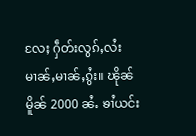လႄႈ ႁဵတ်းလွၵ်ႇလႆးမၢၼ်ႇမၢၼ်ႇၵွႆး။ ၽိုၼ်မိူၼ် 2000 ၼႆႉ ၶၢႆယင်း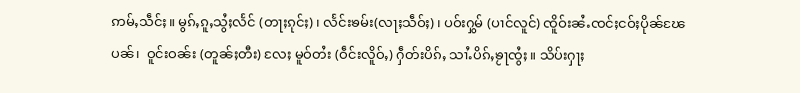ဢမ်ႇသဵင်ႈ။ မွၵ်ႇၵူႇသွႆႈလႅင် (တႃႈၵုင်ႈ)၊ လႅင်းၶမ်း(လႃႈသဵဝ်ႈ)၊ ပဝ်းႁွမ် (ပၢင်လူင်) ၸိူဝ်းၼႆႉၸင်ႈငဝ်ႈပိုၼ်ၽႄပၼ်၊  ဝူင်းဝၼ်း (တူၼ်ႈတီး) လႄႈ မူဝ်တႆး (ဝဵင်းလိူဝ်ႇ) ႁဵတ်းပိၵ်ႇ သၢႆႉပိၵ်ႇၶႂႃၸွႆႈ။ သိပ်းႁႃႈ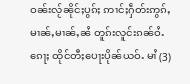ဝၼ်းလႂ်ၼိုင်ႈပွၵ်ႈ ဢၢင်ႈႁဵတ်းဢွၵ်ႇမၢၼ်ႇမၢၼ်ႇၼႆ တူၵ်းလူင်းၵၼ်ဝႆႉၵေႃႈ ထိုင်တီႈပေႃးပိုၼ်ယဝ်ႉ မၢႆ (3)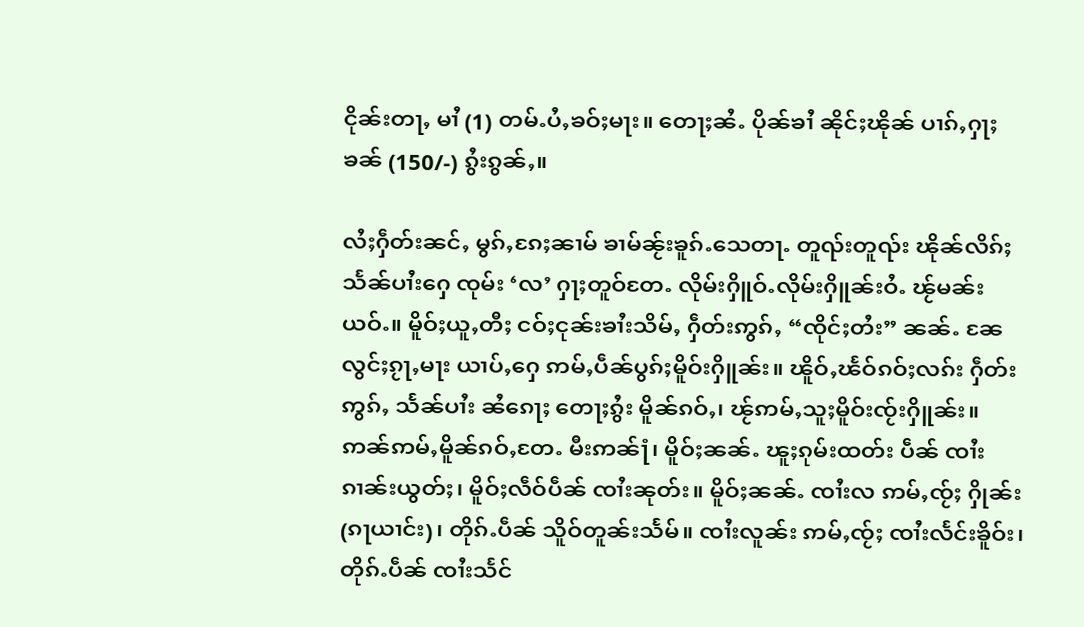ငိုၼ်းတႃႇ မၢႆ (1) တမ်ႉပႆႇၶဝ်ႈမႃး။ တေႃႈၼႆႉ ပိုၼ်ၶၢႆ ၼိုင်ႈၽိုၼ် ပၢၵ်ႇႁႃႈၶၼ် (150/-) ၵွႆးၵွၼ်ႇ။

လႆႈႁဵတ်းၼင်ႇ မွၵ်ႇၵႄႈၼၢမ် ၶၢမ်ၼႂ်းၶူၵ်ႉသေတႃႉ တူၺ်းတူၺ်း ၽိုၼ်လိၵ်ႈသႅၼ်ပၢႆးႁေ ၸုမ်း ‘လ’ ႁႃႈတူဝ်တႄႉ လိုမ်းႁိူဝ်ႉလိုမ်းႁိူၼ်းဝႆႉ ၽႂ်မၼ်းယဝ်ႉ။ မိူဝ်ႈယူႇတီႈ ငဝ်ႈငုၼ်းၶၢႆးသိမ်ႇ ႁဵတ်းဢွၵ်ႇ “ၸိုင်ႈတႆး” ၼၼ်ႉ ၼႄလွင်ႈၵႂႃႇမႃး ယၢပ်ႇႁေ ဢမ်ႇပဵၼ်ပွၵ်ႈမိူဝ်းႁိူၼ်း။ ၽိူဝ်ႇၽႅဝ်ၵဝ်ႈလၵ်း ႁဵတ်းဢွၵ်ႇ သႅၼ်ပၢႆး ၼႆၵေႃႈ တေႃႈၵွႆး မိူၼ်ၵဝ်ႇ၊ ၽႂ်ဢမ်ႇသူႈမိူဝ်းၸႂ်းႁိူၼ်း။ ဢၼ်ဢမ်ႇမိူၼ်ၵဝ်ႇတႄႉ မီးဢၼ်႞၊ မိူဝ်ႈၼၼ်ႉ ၽူႈၵုမ်းထတ်း ပဵၼ် ၸၢႆးၵၢၼ်းယွတ်ႈ၊ မိူဝ်ႈလဵဝ်ပဵၼ် ၸၢႆးၼုတ်း။ မိူဝ်ႈၼၼ်ႉ ၸၢႆးလ ဢမ်ႇၸႂ်ႈ ႁိုၼ်း (ၵႃယၢင်း)၊ တိုၵ်ႉပဵၼ် သိူဝ်တူၼ်းသႅမ်။ ၸၢႆးလူၼ်း ဢမ်ႇၸႂ်ႈ ၸၢႆးလႅင်းၶိူဝ်း၊ တိုၵ်ႉပဵၼ် ၸၢႆးသႅင်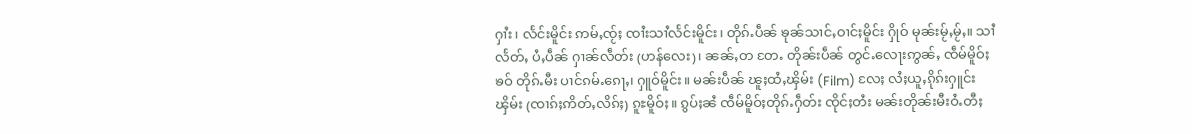ႁၢႆး၊ လႅင်းမိူင်း ဢမ်ႇၸႂ်ႈ ၸၢႆးသၢႆလႅင်းမိူင်း၊ တိုၵ်ႉပဵၼ် ၶုၼ်သၢင်ႇဝၢင်ႈမိူင်း ႁိုဝ် မုၼ်းမႂ်ႇမႂ်ႇ။ သၢႆလႅတ်ႇ ပႆႇပဵၼ် ႁၢၼ်လဵတ်း (ဟန်လေး)၊ ၼၼ်ႇတ တႄႉ တိုၼ်းပဵၼ် တွင်ႉလေႃးဢွၼ်ႇ ၸဵမ်မိူဝ်ႈၶဝ် တိုၵ်ႉမီး ပၢင်ၵမ်ႉၵေႃႇ၊ ႁူဝ်မိူင်း။ မၼ်းပဵၼ် ၽူႈထႆႇၾိမ်း (Film) လႄႈ လႆႈယူႇၵိုၵ်းႁူင်းၾိမ်း (ၸၢၵ်ႈဢိတ်ႇလိၵ်ႈ) ၵူႊမိူဝ်ႈ။ ၵွပ်ႈၼႆ ၸဵမ်မိူဝ်ႈတိုၵ်ႉႁဵတ်း ၸိုင်ႈတႆး မၼ်းတိုၼ်းမီးဝႆႉတီႈ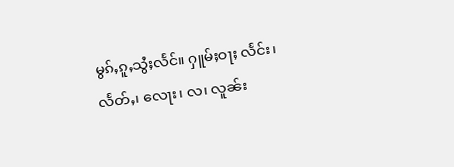မွၵ်ႇၵူႇသွႆႈလႅင်။ ႁူမ်ႈဝႃႈ လႅင်း၊ လႅတ်ႇ၊ လေႃး၊ လ၊ လူၼ်း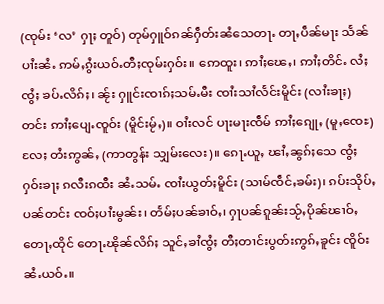(ၸုမ်း ‘လ’ ႁႃႈ တူဝ်) တုမ်ႁူဝ်ၵၼ်ႁဵတ်းၼႆသေတႃႉ တႃႇပဵၼ်မႃး သႅၼ်ပၢႆးၼႆႉ ဢမ်ႇၵွႆးယဝ်ႉတီႈၸုမ်းႁဝ်း။ ဢေထူး၊ ဢၢႆႈၽေႇ၊ ဢၢႆႈတိင်ႉ လႆႈၸွႆႈ ၶပ်ႉလိၵ်ႈ၊ ၼႂ်း ႁူင်းၸၢၵ်ႈသမ်ႉမီး ၸၢႆးသၢႆလႅင်းမိူင်း (လၢႆးၶႃႈ) တင်း ဢၢႆႈပျေႉၸူဝ်း (မိူင်းမႂ်ႇ)။ ဝၢႆးလင် ပႃးမႃးၸဵမ် ဢၢႆႈၵျေုႇ (မူႇၸေႊ) လႄႈ တႆးဢွၼ်ႇ (ကာတွန်း သျှမ်းလေး)။ ၵေႃႉယူႇ ၽၢႆႇၼွၵ်ႈသေ ၸွႆႈႁဝ်းၶႃႈ ၵလီးၵထီး ၼႆႉသမ်ႉ ၸၢႆးယွတ်ႈမိူင်း (သၢမ်ၸဵင်ႇၶမ်း)၊ ၵပ်းသိုပ်ႇပၼ်တင်း ၸဝ်ႈပၢႆးမွၼ်း၊ တႅမ်ႈပၼ်ၶၢဝ်ႇ၊ ႁႃပၼ်ၵူၼ်းသႂ်ႇပိုၼ်ၽၢဝ်ႇ တေႃႇထိုင် တေႃႉၽိုၼ်လိၵ်ႈ သူင်ႇၶၢႆၸွႆႈ တီႈတၢင်းပွတ်းဢွၵ်ႇၶူင်း ၸိူဝ်းၼႆႉယဝ်ႉ။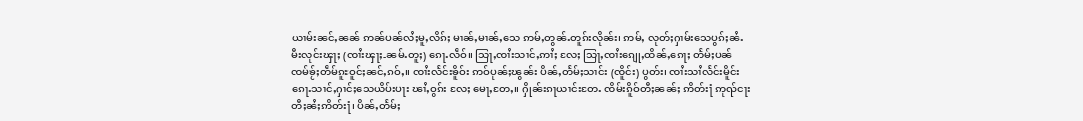ယၢမ်းၼင်ႇၼၼ် ဢၼ်ပၼ်လႆႈမူႇလိၵ်ႈ မၢၼ်ႇမၢၼ်ႇသေ ဢမ်ႇတွၼ်ႉတူၵ်းလိုၼ်း၊ ဢမ်ႇ လုတ်ႈႁၢမ်းသေပွၵ်ႈၼႆႉ မီးလုင်းၾႃႈ (ၸၢႆးၾႃႈ-ၼမ်ႉတူႈ) ၵေႃႉလဵဝ်။ သြႃႇၸၢႆးသၢင်ႇဢၢႆႈ လႄႈ သြႃႇၸၢႆးၵျေုႇထိၼ်ႇၵေႃႈ တႅမ်ႈပၼ်ၸမ်ၶႂ်ႈတဵမ်ၵူႊဝူင်ႈၼင်ႇၵဝ်ႇ။ ၸၢႆးလႅင်းၶိူဝ်း ဢဝ်ပုၼ်ႈၽွၼ်း ပိၼ်ႇတႅမ်ႈသၢင်း (ၸိူင်း) ပွတ်း၊ ၸၢႆးသၢႆလႅင်းမိူင်း ၵေႃႉသၢင်ႇႁၢင်ႈသေယိပ်းပႃး ၽၢႆႇဝွၵ်း လႄႈ မေႃႇတႄႇ။ ႁိုၼ်းၵႃယၢင်းတႄႉ ၸိမ်းၵိူဝ်တီႈၼၼ်ႈ ဢိတ်း႞ ဢုၺ်ငႃးတီႈၼႆႈဢိတ်း႞၊ ပိၼ်ႇတႅမ်ႈ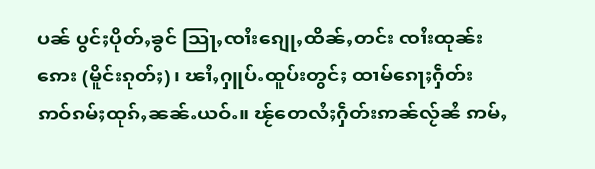ပၼ် ပွင်ႈပိုတ်ႇၶွင် သြႃႇၸၢႆးၵျေုႇထိၼ်ႇတင်း ၸၢႆးထုၼ်းဢေး (မိူင်းၵုတ်ႈ)၊ ၽၢႆႇႁူပ်ႉထူပ်းတွင်ႈ ထၢမ်ၵေႃႈႁဵတ်း ဢဝ်ၵမ်ႈထုၵ်ႇၼၼ်ႉယဝ်ႉ။ ၽႂ်တေလႆႈႁဵတ်းဢၼ်လႂ်ၼႆ ဢမ်ႇ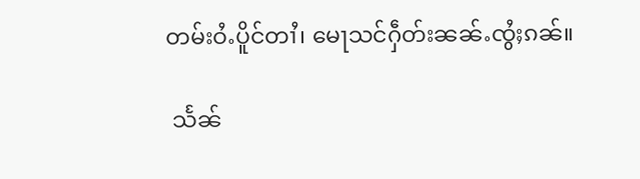တမ်းဝႆႉပိူင်တၢႆ၊ မေႃသင်ႁဵတ်းၼၼ်ႉၸွႆႈၵၼ်။

 သႅၼ်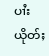ပၢႆး ယိုတ်ႈ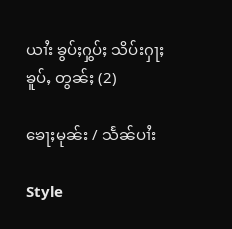ယၢႆး ၶွပ်ႈႁွပ်ႈ သိပ်းႁႃႈၶူပ်ႇ တွၼ်ႈ (2)

ၶေႃႈမုၼ်း / သႅၼ်ပၢႆး

Style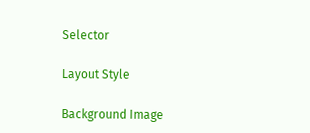Selector

Layout Style

Background Image